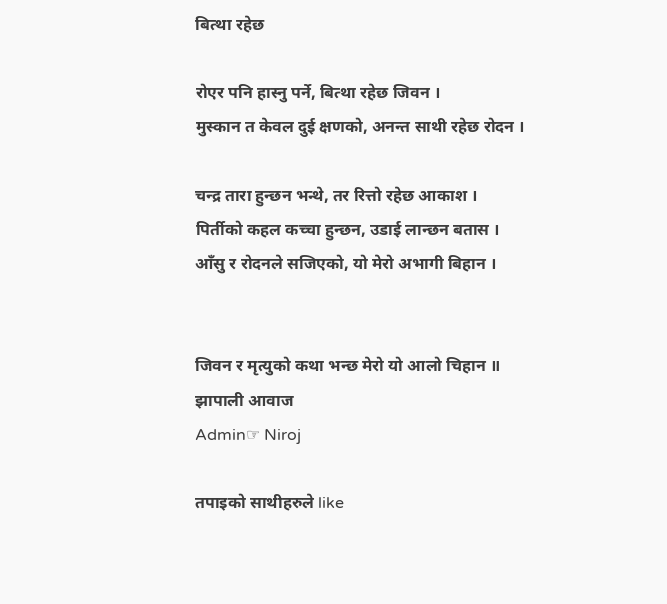बित्था रहेछ

रोएर पनि हास्नु पर्ने, बित्था रहेछ जिवन ।
मुस्कान त केवल दुई क्षणको, अनन्त साथी रहेछ रोदन ।

चन्द्र तारा हुन्छन भन्थे, तर रित्तो रहेछ आकाश ।
पिर्तीको कहल कच्चा हुन्छन, उडाई लान्छन बतास ।
आँसु र रोदनले सजिएको, यो मेरो अभागी बिहान ।


जिवन र मृत्युको कथा भन्छ मेरो यो आलो चिहान ॥
झापाली आवाज
Admin☞ Niroj

तपाइको साथीहरुले like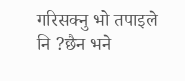गरिसक्नु भो तपाइले नि ?छैन भने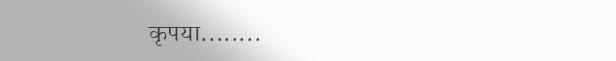कृपया........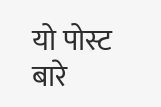यो पोस्ट बारे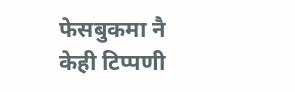फेसबुकमा नै केही टिप्पणी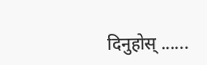दिनुहोस् ......